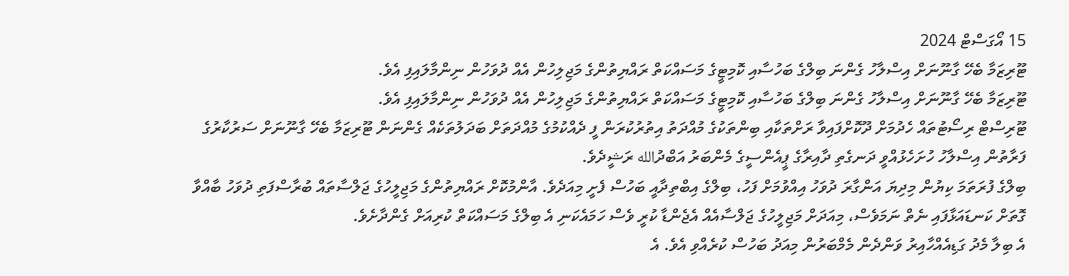15 އޯގަސްޓް 2024
ޓޫރިޒަމާ ބެހޭ ގާނޫނަށް އިސްލާހު ގެންނަ ބިލްގެ ބަހުސާއި ކޮމިޓީގެ މަސައްކަތް ރައްޔިތުންގެ މަޖިލިހުން އެއް ދުވަހުން ނިންމާލައިފި އެވެ.
ޓޫރިޒަމާ ބެހޭ ގާނޫނަށް އިސްލާހު ގެންނަ ބިލްގެ ބަހުސާއި ކޮމިޓީގެ މަސައްކަތް ރައްޔިތުންގެ މަޖިލިހުން އެއް ދުވަހުން ނިންމާލައިފި އެވެ.
ޓޫރިސްޓް ރިސޯޓުތައް ހެދުމަށް ދޫކޮށްފައިވާ ރަށްތަކާއި ބިންތަކުގެ މުއްދަތު އިތުރުކުރަން ފީ ދެއްކުމުގެ މުއްދަތަށް ބަދަލުތަކެއް ގެންނަން ޓޫރިޒަމާ ބެހޭ ގާނޫނަށް ސަރުކާރުގެ ފަރާތުން އިސްލާހު ހުށަހެޅުއްވީ ދަނގެތި ދާއިރާގެ ޕީއެންސީގެ މެންބަރު އަބްދުالله ރަޝީދެވެ.
ބިލްގެ ފުރަތަމަ ކިޔުން މިދިޔަ އަންގާރަ ދުވަހު އިއްވުމަށް ފަހު، ބިލްގެ އިބްތިދާއީ ބަހުސް ފެށީ މިއަދެވެ. އާންމުކޮށް ރައްޔިތުންގެ މަޖިލީހުގެ ޖަލްސާތައް ބުރާސްފަތި ދުވަހު ބާއްވާ ގޮތަށް ކަނޑައަޅާފައި ނެތް ނަމަވެސް، މިއަދަށް މަޖިލީހުގެ ޖަލްސާއެއް އެޖެންޑާ ކުރީ ވެސް ހަމައެކަނި އެ ބިލްގެ މަސައްކަތް ކުރިއަށް ގެންދާށެވެ.
އެ ބިލާ މެދު ގަޑިއެއްހާއިރު ވަންދެން މެމްބަރުން މިއަދު ބަހުސް ކުރެއްވި އެވެ. އެ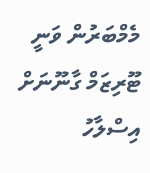މެމްބަރުން ވަނީ ޓޫރިޒަމް ގާނޫނަށް އިސްލާހު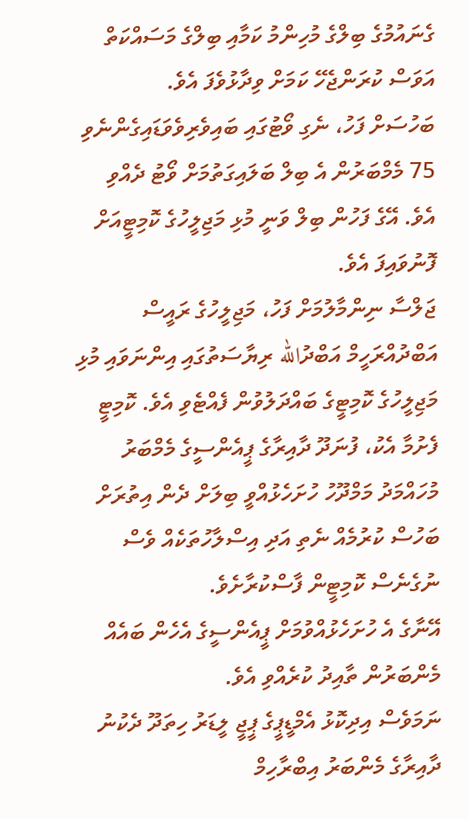ގެނައުމުގެ ބިލްގެ މުހިންމު ކަމާއި ބިލްގެ މަސައްކަތް އަވަސް ކުރަންޖެހޭ ކަމަށް ވިދާޅުވެފަ އެވެ.
ބަހުސަށް ފަހު، ނެގި ވޯޓުގައި ބައިވެރިވެވަޑައިގެންނެވި 75 މެމްބަރުން އެ ބިލް ބަލައިގަތުމަށް ވޯޓު ދެއްވި އެވެ. އޭގެ ފަހުން ބިލް ވަނީ މުޅި މަޖިލީހުގެ ކޮމިޓީއަށް ފޮނުވައިފަ އެވެ.
ޖަލްސާ ނިންމާލުމަށް ފަހު، މަޖިލީހުގެ ރައީސް އަބްދުއްރަހީމް އަބްދުالله ރިޔާސަތުގައި އިންނަވައި މުޅި މަޖިލީހުގެ ކޮމިޓީގެ ބައްދަލުވުން ފެއްޓެވި އެވެ. ކޮމިޓީ ފެށުމާ އެކު، ފުނަދޫ ދާއިރާގެ ޕީއެންސީގެ މެމްބަރު މުހައްމަދު މަމްދޫހު ހުށަހެޅުއްވީ ބިލަށް ދެން އިތުރަށް ބަހުސް ކުރުމެއް ނެތި އަދި އިސްލާހުތަކެއް ވެސް ނުގެނެސް ކޮމިޓީން ފާސްކުރާށެވެ.
އޭނާގެ އެ ހުށަހެޅުއްވުމަށް ޕީއެންސީގެ އެހެން ބައެއް މެންބަރުން ތާއިދު ކުރެއްވި އެވެ.
ނަމަވެސް އިދިކޮޅު އެމްޑީޕީގެ ޕީޖީ ލީޑަރު ހިތަދޫ ދެކުނު ދާއިރާގެ މެންބަރު އިބްރާހިމް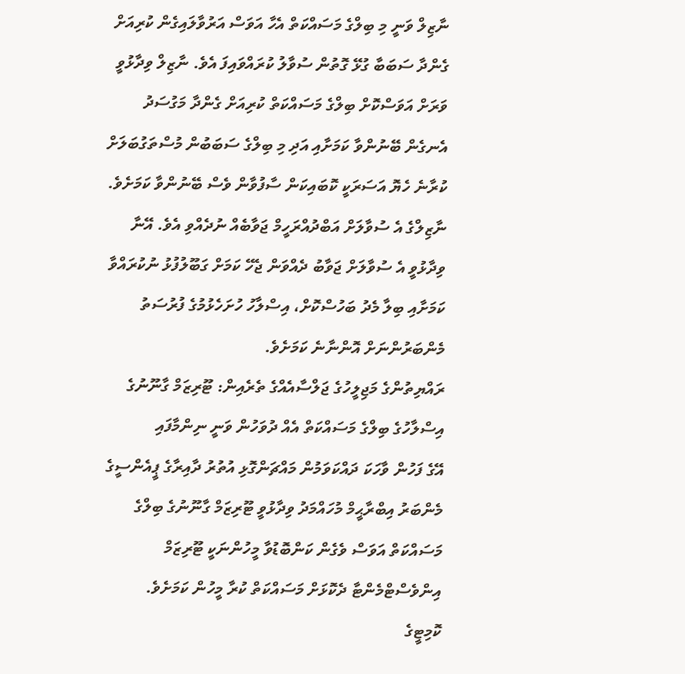ނާޒިލް ވަނީ މި ބިލްގެ މަސައްކަތް އެހާ އަވަސް އަރުވާލައިގެން ކުރިއަށް ގެންދާ ސަބަބާ ގުޅޭ ގޮތުން ސުވާލު ކުރައްވައިފަ އެވެ. ނާޒިލް ވިދާޅުވީ ވަރަށް އަވަސްކޮށް ބިލްގެ މަސައްކަތް ކުރިއަށް ގެންދާ މަގުސަދު އެނގެން ބޭނުންވާ ކަމަށާއި އަދި މި ބިލްގެ ސަބަބުން މުސްތަގުބަލަށް ކުރާނެ ހެޔޮ އަސަރަކީ ކޮބައިކަން ސާފުވާން ވެސް ބޭނުންވާ ކަމަށެވެ.
ނާޒިލްގެ އެ ސުވާލަށް އަބްދުއްރަހީމް ޖަވާބެއް ނުދެއްވި އެވެ. އޭނާ ވިދާޅުވީ އެ ސުވާލަށް ޖަވާބު ދެއްވަން ޖެހޭ ކަމަށް ގަބޫލުފުޅު ނުކުރައްވާ ކަމަށާއި ބިލާ މެދު ބަހުސްކޮށް، އިސްލާހު ހުށަހެޅުމުގެ ފުރުސަތު މެންބަރުންނަށް އޮންނާނެ ކަމަށެވެ.
ރައްޔިތުންގެ މަޖިލީހުގެ ޖަލްސާއެއްގެ ތެރެއިން: ޓޫރިޒަމް ގާނޫނުގެ އިސްލާހުގެ ބިލްގެ މަސައްކަތް އެއް ދުވަހުން ވަނީ ނިންމާފައި
އޭގެ ފަހުން ވާހަކަ ދައްކަވަމުން މައްޗަންގޮޅި އުތުރު ދާއިރާގެ ޕީއެންސީގެ މެންބަރު އިބްރާޙީމް މުހައްމަދު ވިދާޅުވީ ޓޫރިޒަމް ގާނޫނުގެ ބިލްގެ މަސައްކަތް އަވަސް ވެގެން ކަންބޮޑުވާ މީހުންނަކީ ޓޫރިޒަމް އިންވެސްޓްމެންޓާ ދެކޮޅަށް މަސައްކަތް ކުރާ މީހުން ކަމަށެވެ.
ކޮމިޓީގެ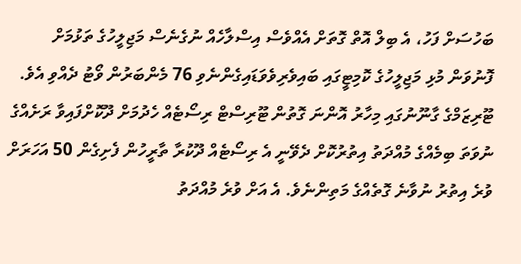ބަހުސަށް ފަހު، އެ ބިލް އޮތް ގޮތަށް އެއްވެސް އިސްލާހެއް ނުގެނެސް މަޖިލީހުގެ ތަޅުމަށް ފޮނުވަން މުޅި މަޖިލީހުގެ ކޮމިޓީގައި ބައިވެރިވެވަޑައިގެންނެވި 76 މެންބަރުން ވޯޓު ދެއްވި އެވެ.
ޓޫރިޒަމްގެ ގާނޫނުގައި މިހާރު އޮންނަ ގޮތުން ޓޫރިސްޓް ރިސޯޓެއް ހެދުމަށް ދޫކޮށްފައިވާ ރަށެއްގެ ނުވަތަ ބިމެއްގެ މުއްދަތު އިތުރުކޮށް ދެވޭނީ އެ ރިސޯޓެއް ދޫކުރާ ތާރީހުން ފެށިގެން 50 އަހަރަށް ވުރެ އިތުރު ނުވާނެ ގޮތެއްގެ މަތިންނެވެ. އެ އަށް ވުރެ މުއްދަތު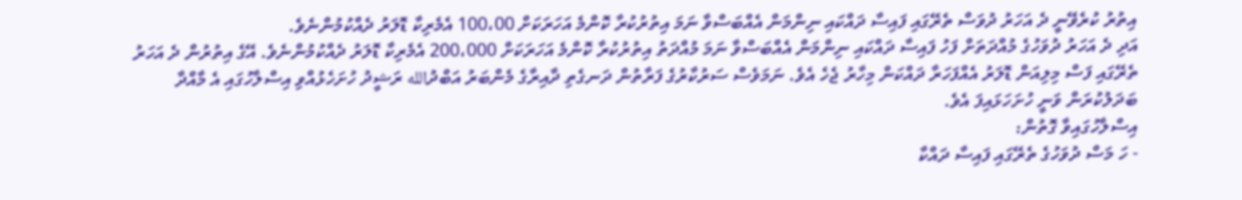އިތުރު ކުރެވޭނީ ދެ އަހަރު ދުވަސް ތެރޭގައި ފައިސާ ދައްކައި ނިންމަން އެއްބަސްވާ ނަމަ އިތުރުކުރާ ކޮންމެ އަހަރަކަށް 100،00 އެމެރިކާ ޑޮލަރު ދެއްކުމުންނެވެ.
އަދި ދެ އަހަރު ދުވަހުގެ މުއްދަތަށް ފަހު ފައިސާ ދައްކައި ނިންމަން އެއްބަސްވާ ނަމަ މުއްދަތު އިތުރުކުރާ ކޮންމެ އަހަރަކަށް 200،000 އެމެރިކާ ޑޮލަރު ދެއްކުމުންނެވެ. އޭގެ އިތުރުން ދެ އަހަރު ތެރޭގައި ފަސް މިލިއަން ޑޮލަރު އެއްފަހަރާ ދައްކަން މިހާރު ޖެހެ އެވެ. ނަމަވެސް ސަރުކާރުގެ ފަރާތުން ދަނގެތި ދާއިރާގެ މެންބަރު އަބްދުالله ރަޝީދު ހުށަހެޅުއްވި އިސްލާހުގައި އެ މާއްދާ ބަދަލުކުރަން ވަނީ ހުށަހަޅައިފަ އެވެ.
އިސްލާހުގައިވާ ގޮތުން:
- ހަ މަސް ދުވަހުގެ ތެރޭގައި ފައިސާ ދައްކާ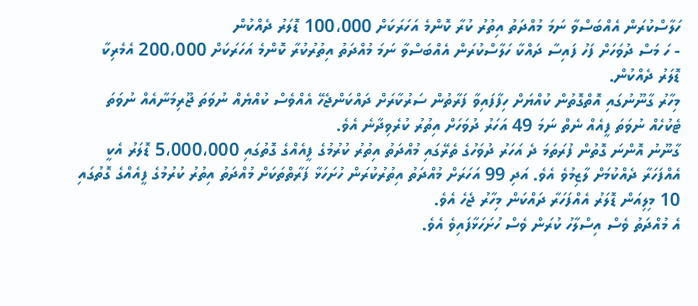ހަލާސްކުރަން އެއްބަސްވާ ނަމަ މުއްދަތު އިތުރު ކުރާ ކޮންމެ އަހަރަކަށް 100،000 ޑޮލަރު ދެއްކުން
- ހަ މަސް ދުވަހަށް ފަހު ފައިސާ ދައްކާ ހަލާސްކުރަން އެއްބަސްވާ ނަމަ މުއްދަތު އިތުރުކުރާ ކޮންމެ އަހަރަކަށް 200،000 އެމެރިކާ ޑޮލަރު ދެއްކުން.
މިހާރު ގާނޫނުގައި އޮތްގޮތުން ކުއްޔަށް ހިފާފައިވާ ފަރާތުން ސަރުކާރަށް ދައްކަންޖެހޭ އެއްވެސް ކުއްޔެއް ނުވަތަ ޖޫރިމަނާއެއް ނުވަތަ ޓެކުހެއް ނުވަތަ ފީއެއް ނެތް ނަމަ 49 އަހަރު ދުވަހަށް އިތުރު ކުރެވިދާނެ އެވެ.
ގާނޫނު އޮންނަ ގޮތުން ފުރަތަމަ ދެ އަހަރު ދުވަހުގެ ތެރޭގައި މުއްދަތު އިތުރު ކުރުމުގެ ފީއެއްގެ ގޮތުގައި 5،000،000 ޑޮލަރު އެކީ އެއްފަހަރާ ދެއްކުމަށް ލާޒިމުވެ އެވެ. އަދި 99 އަހަރަށް މުއްދަތު އިތުރުކުރަން ހުށަހަޅާ ފަރާތްތަކަށް މުއްދަތު އިތުރު ކުރުމުގެ ފީއެއްގެ ގޮތުގައި 10 މިލިއަން ޑޮލަރު އެއްފަހަރާ ދައްކަން މިހާރު ޖެހެ އެވެ.
އެ މުއްދަތު ވެސް އިސްލާހު ކުރަން ވެސް ހުށަހަޅާފައިވެ އެވެ.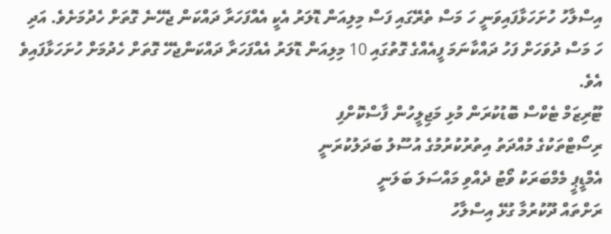އިސްލާހު ހުށަހަޅާފައިވަނީ ހަ މަސް ތެރޭގައި ފަސް މިލިއަން ޑޮލަރު އެކީ އެއްފަހަރާ ދައްކަން ޖެހޭނެ ގޮތަށް ހެދުމަށެވެ. އަދި ހަ މަސް ދުވަހަށް ފަހު ދައްކާނަމަ ފީއެއްގެ ގޮތުގައި 10 މިލިއަން ޑޮލަރު އެއްފަހަރާ ދައްކަންޖެހޭ ގޮތަށް ހެދުމަށް ހުށަހަޅާފައިވެ އެވެ.
ޓޫރިޒަމް ޓެކްސް ބޮޑުކުރަން މުޅި މަޖިލީހުން ފާސްކޮށްފި
ރިސޯޓްތަކުގެ މުއްދަތު އިތުރުކުރުމުގެ އުސޫލު ބަދަލުކުރަނީ
އެމްޑީޕީ މެމްބަރަކު ވޯޓު ދެއްވި މައްސަލަ ބަލަނީ
ރަށްތައް ދޫކުރުމާ ގުޅޭ އިސްލާހު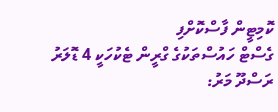ކޮމިޓީން ފާސްކޮށްފި
ގެސްޓް ހައުސްތަކުގެ ގްރީން ޓެކުހަކީ 4 ޑޮލަރު
ރަސްދޫ މަރު: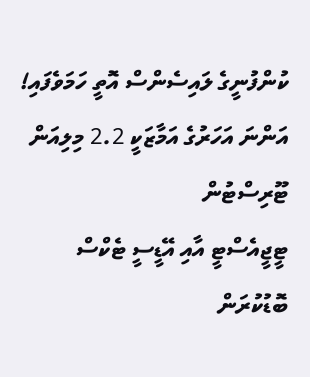ކުންފުނީގެ ލައިސެންސް އޮތީ ހަމަވެފައި!
އަންނަ އަހަރުގެ އަމާޒަކީ 2.2 މިލިއަން ޓޫރިސްޓުން
ޓީޖީއެސްޓީ އާއި އޭޑީސީ ޓެކްސް ބޮޑުކުރަން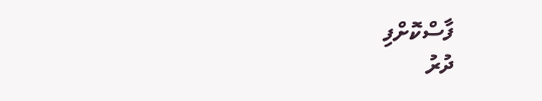ފާސްކޮށްފި
ދުރު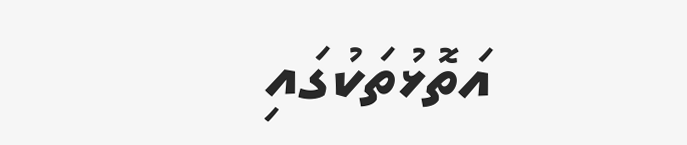އަތޮޅުތަކުގައި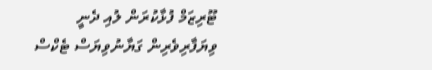ޓޫރިޒަމް ފުޅާކުރަން ލުއި ދެނީ
ވިޔަފާރިވެރިން ގަޔާނުވިޔަސް ޓެކްސް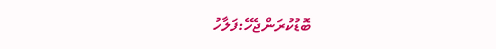ބޮޑުކުރަންޖެހޭ:ފަލާހު